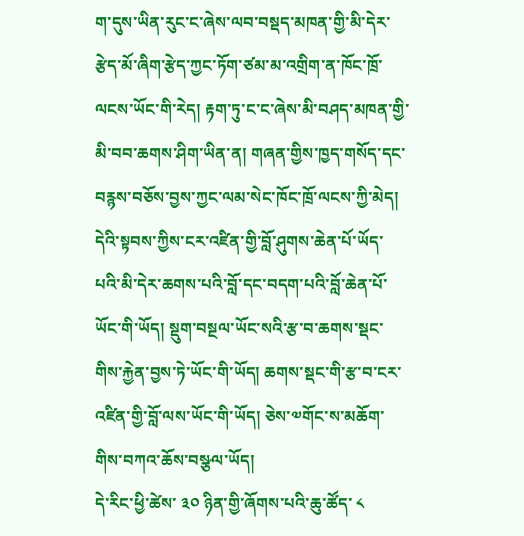ག་དུས་ཡིན་རུང་ང་ཞེས་ལབ་བསྡད་མཁན་གྱི་མི་དེར་རྩེད་མོ་ཞིག་རྩེད་ཀྱང་ཏོག་ཙམ་མ་འགྲིག་ན་ཁོང་ཁྲོ་ལངས་ཡོང་གི་རེད། རྟག་ཏུ་ང་ང་ཞེས་མི་བཤད་མཁན་གྱི་མི་བབ་ཆགས་ཤིག་ཡིན་ན། གཞན་གྱིས་ཁྱད་གསོད་དང་བརྙས་བཅོས་བྱས་ཀྱང་ལམ་སེང་ཁོང་ཁྲོ་ལངས་ཀྱི་མེད། དེའི་སྟབས་ཀྱིས་ངར་འཛིན་གྱི་བློ་ཤུགས་ཆེན་པོ་ཡོད་པའི་མི་དེར་ཆགས་པའི་བློ་དང་བདག་པའི་བློ་ཆེན་པོ་ཡོང་གི་ཡོད། སྡུག་བསྔལ་ཡོང་སའི་རྩ་བ་ཆགས་སྡང་གིས་རྐྱེན་བྱས་ཏེ་ཡོང་གི་ཡོད། ཆགས་སྡང་གི་རྩ་བ་ངར་འཛིན་གྱི་བློ་ལས་ཡོང་གི་ཡོད། ཅེས་༧གོང་ས་མཆོག་གིས་བཀའ་ཆོས་བསྩལ་ཡོད།
དེ་རིང་ཕྱི་ཚེས་ ༣༠ ཉིན་གྱི་ཞོགས་པའི་ཆུ་ཚོད་ ༨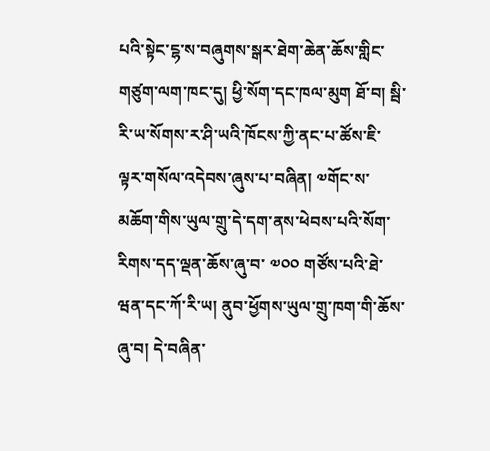པའི་སྟེང་ངྷ་ས་བཞུགས་སྒར་ཐེག་ཆེན་ཆོས་གླིང་གཙུག་ལག་ཁང་དུ། ཕྱི་སོག་དང་ཁལ་མུག ཐོ་བ། སྦི་རི་ཡ་སོགས་ར་ཤི་ཡའི་ཁོངས་ཀྱི་ནང་པ་ཚོས་ཇི་ལྟར་གསོལ་འདེབས་ཞུས་པ་བཞིན། ༧གོང་ས་མཆོག་གིས་ཡུལ་གྲུ་དེ་དག་ནས་ཕེབས་པའི་སོག་རིགས་དད་ལྡན་ཆོས་ཞུ་བ་ ༧༠༠ གཙོས་པའི་ཐེ་ཝན་དང་ཀོ་རི་ཡ། ནུབ་ཕྱོགས་ཡུལ་གྲུ་ཁག་གི་ཆོས་ཞུ་བ། དེ་བཞིན་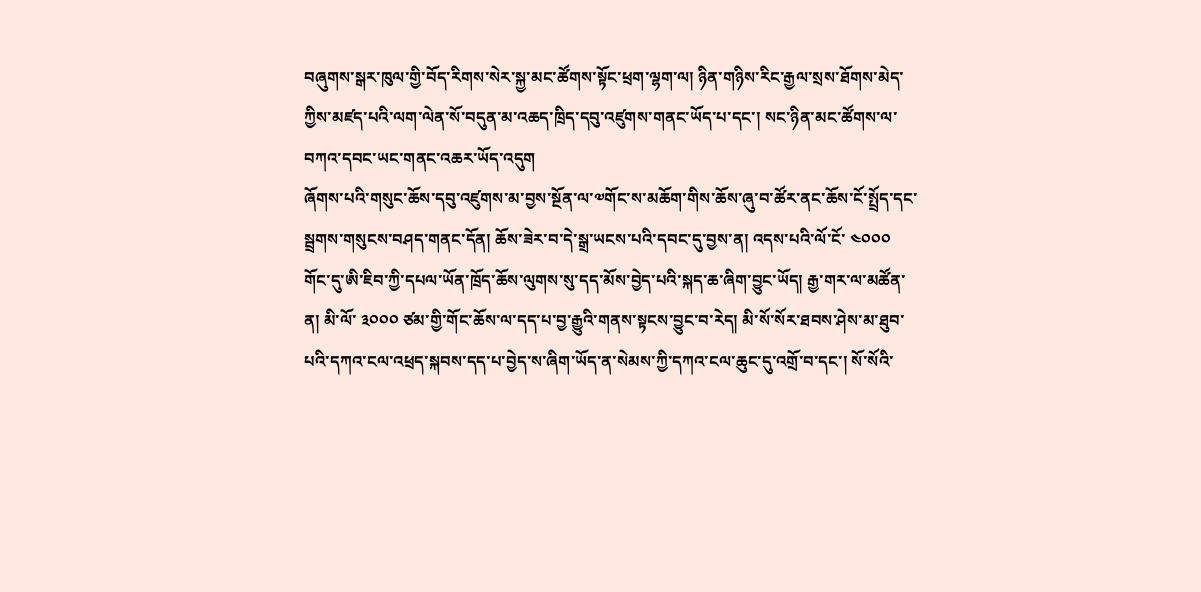བཞུགས་སྒར་ཁུལ་གྱི་བོད་རིགས་སེར་སྐྱ་མང་ཚོགས་སྟོང་ཕྲག་ལྷག་ལ། ཉིན་གཉིས་རིང་རྒྱལ་སྲས་ཐོགས་མེད་ཀྱིས་མཛད་པའི་ལག་ལེན་སོ་བདུན་མ་འཆད་ཁྲིད་དབུ་འཛུགས་གནང་ཡོད་པ་དང་། སང་ཉིན་མང་ཚོགས་ལ་བཀའ་དབང་ཡང་གནང་འཆར་ཡོད་འདུག
ཞོགས་པའི་གསུང་ཆོས་དབུ་འཛུགས་མ་བྱས་སྔོན་ལ་༧གོང་ས་མཆོག་གིས་ཆོས་ཞུ་བ་ཚོར་ནང་ཆོས་ངོ་སྤྲོད་དང་སྦྲགས་གསུངས་བཤད་གནང་དོན། ཆོས་ཟེར་བ་དེ་སྒྲ་ཡངས་པའི་དབང་དུ་བྱས་ན། འདས་པའི་ལོ་ངོ་ ༤༠༠༠ གོང་དུ་ཨི་ཇིབ་ཀྱི་དཔལ་ཡོན་ཁྲོད་ཆོས་ལུགས་སུ་དད་མོས་བྱེད་པའི་སྐད་ཆ་ཞིག་བྱུང་ཡོད། རྒྱ་གར་ལ་མཚོན་ན། མི་ལོ་ ༣༠༠༠ ཙམ་གྱི་གོང་ཆོས་ལ་དད་པ་བྱ་རྒྱུའི་གནས་སྟངས་བྱུང་བ་རེད། མི་སོ་སོར་ཐབས་ཤེས་མ་ཐུབ་པའི་དཀའ་ངལ་འཕྲད་སྐབས་དད་པ་བྱེད་ས་ཞིག་ཡོད་ན་སེམས་ཀྱི་དཀའ་ངལ་ཆུང་དུ་འགྲོ་བ་དང་། སོ་སོའི་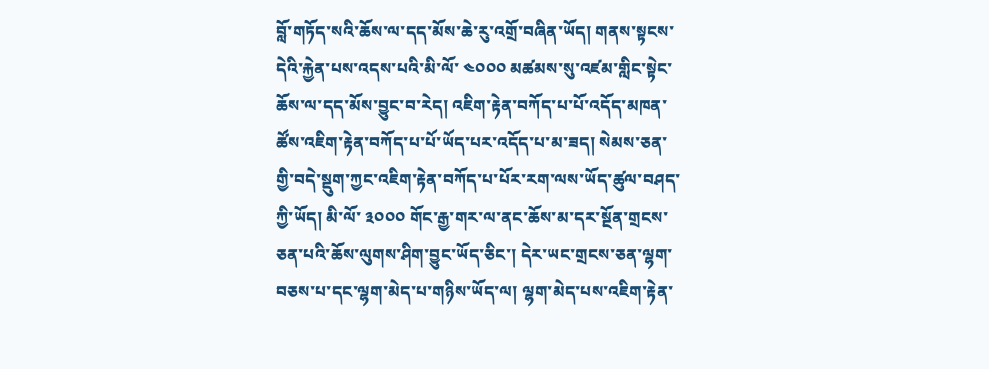བློ་གཏོད་སའི་ཆོས་ལ་དད་མོས་ཆེ་རུ་འགྲོ་བཞིན་ཡོད། གནས་སྟངས་དེའི་རྐྱེན་པས་འདས་པའི་མི་ལོ་ ༤༠༠༠ མཚམས་སུ་འཛམ་གླིང་སྟེང་ཆོས་ལ་དད་མོས་བྱུང་བ་རེད། འཇིག་རྟེན་བཀོད་པ་པོ་འདོད་མཁན་ཚོས་འཇིག་རྟེན་བཀོད་པ་པོ་ཡོད་པར་འདོད་པ་མ་ཟད། སེམས་ཅན་གྱི་བདེ་སྡུག་ཀྱང་འཇིག་རྟེན་བཀོད་པ་པོར་རག་ལས་ཡོད་ཚུལ་བཤད་ཀྱི་ཡོད། མི་ལོ་ ༣༠༠༠ གོང་རྒྱ་གར་ལ་ནང་ཆོས་མ་དར་སྔོན་གྲངས་ཅན་པའི་ཆོས་ལུགས་ཤིག་བྱུང་ཡོད་ཅིང་། དེར་ཡང་གྲངས་ཅན་ལྷག་བཅས་པ་དང་ལྷག་མེད་པ་གཉིས་ཡོད་ལ། ལྷག་མེད་པས་འཇིག་རྟེན་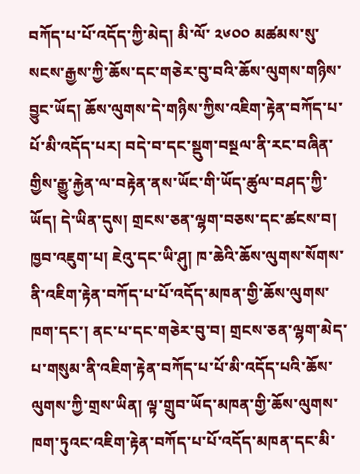བཀོད་པ་པོ་འདོད་ཀྱི་མེད། མི་ལོ་ ༢༦༠༠ མཚམས་སུ་སངས་རྒྱས་ཀྱི་ཆོས་དང་གཅེར་བུ་བའི་ཆོས་ལུགས་གཉིས་བྱུང་ཡོད། ཆོས་ལུགས་དེ་གཉིས་ཀྱིས་འཇིག་རྟེན་བཀོད་པ་པོ་མི་འདོད་པར། བདེ་བ་དང་སྡུག་བསྔལ་ནི་རང་བཞིན་གྱིས་རྒྱུ་རྐྱེན་ལ་བརྟེན་ནས་ཡོང་གི་ཡོད་ཚུལ་བཤད་ཀྱི་ཡོད། དེ་ཡིན་དུས། གྲངས་ཅན་ལྷག་བཅས་དང་ཚངས་བ། ཁྱབ་འཇུག་པ། ཇེའུ་དང་ཡི་ཤུ། ཁ་ཆེའི་ཆོས་ལུགས་སོགས་ནི་འཇིག་རྟེན་བཀོད་པ་པོ་འདོད་མཁན་གྱི་ཆོས་ལུགས་ཁག་དང་། ནང་པ་དང་གཅེར་བུ་བ། གྲངས་ཅན་ལྷག་མེད་པ་གསུམ་ནི་འཇིག་རྟེན་བཀོད་པ་པོ་མི་འདོད་པའི་ཆོས་ལུགས་ཀྱི་གྲས་ཡིན། ལྟ་གྲུབ་ཡོད་མཁན་གྱི་ཆོས་ལུགས་ཁག་ཏུའང་འཇིག་རྟེན་བཀོད་པ་པོ་འདོད་མཁན་དང་མི་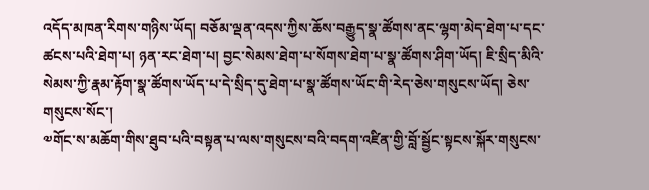འདོད་མཁན་རིགས་གཉིས་ཡོད། བཅོམ་ལྡན་འདས་ཀྱིས་ཆོས་བརྒྱུད་སྣ་ཚོགས་ནང་ལྷག་མེད་ཐེག་པ་དང་ཚངས་པའི་ཐེག་པ། ཉན་རང་ཐེག་པ། བྱང་སེམས་ཐེག་པ་སོགས་ཐེག་པ་སྣ་ཚོགས་ཤིག་ཡོད། ཇི་སྲིད་མིའི་སེམས་ཀྱི་རྣམ་རྟོག་སྣ་ཚོགས་ཡོད་པ་དེ་སྲིད་དུ་ཐེག་པ་སྣ་ཚོགས་ཡོང་གི་རེད་ཅེས་གསུངས་ཡོད། ཅེས་གསུངས་སོང་།
༧གོང་ས་མཆོག་གིས་ཐུབ་པའི་བསྟན་པ་ལས་གསུངས་བའི་བདག་འཛིན་གྱི་བློ་སྦྱོང་སྟངས་སྐོར་གསུངས་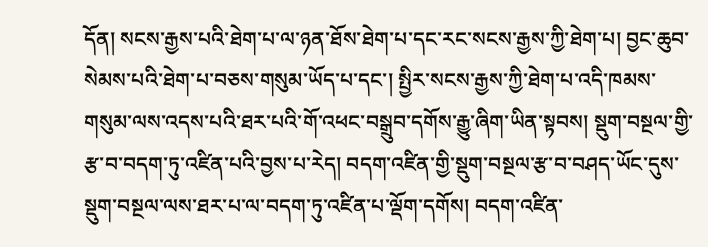དོན། སངས་རྒྱས་པའི་ཐེག་པ་ལ་ཉན་ཐོས་ཐེག་པ་དང་རང་སངས་རྒྱས་ཀྱི་ཐེག་པ། བྱང་ཆུབ་སེམས་པའི་ཐེག་པ་བཅས་གསུམ་ཡོད་པ་དང་། སྤྱིར་སངས་རྒྱས་ཀྱི་ཐེག་པ་འདི་ཁམས་གསུམ་ལས་འདས་པའི་ཐར་པའི་གོ་འཕང་བསྒྲུབ་དགོས་རྒྱུ་ཞིག་ཡིན་སྟབས། སྡུག་བསྔལ་གྱི་རྩ་བ་བདག་ཏུ་འཛིན་པའི་བྱས་པ་རེད། བདག་འཛིན་གྱི་སྡུག་བསྔལ་རྩ་བ་བཤད་ཡོང་དུས་སྡུག་བསྔལ་ལས་ཐར་པ་ལ་བདག་ཏུ་འཛིན་པ་ལྡོག་དགོས། བདག་འཛིན་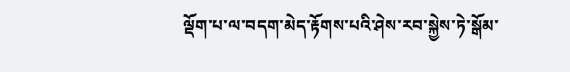ལྡོག་པ་ལ་བདག་མེད་རྟོགས་པའི་ཤེས་རབ་སྐྱེས་ཏེ་སྒོམ་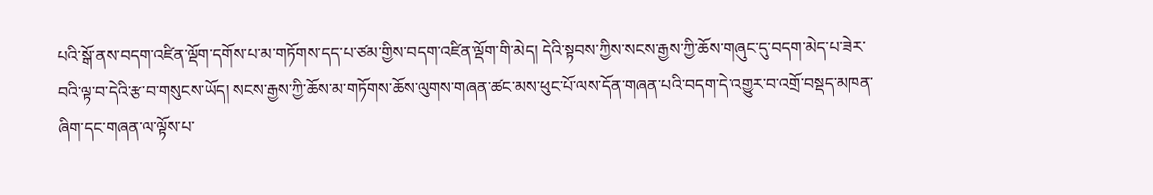པའི་སྒོ་ནས་བདག་འཛིན་ལྡོག་དགོས་པ་མ་གཏོགས་དད་པ་ཙམ་གྱིས་བདག་འཛིན་ལྡོག་གི་མེད། དེའི་སྟབས་ཀྱིས་སངས་རྒྱས་ཀྱི་ཆོས་གཞུང་དུ་བདག་མེད་པ་ཟེར་བའི་ལྟ་བ་དེའི་རྩ་བ་གསུངས་ཡོད། སངས་རྒྱས་ཀྱི་ཆོས་མ་གཏོགས་ཆོས་ལུགས་གཞན་ཚང་མས་ཕུང་པོ་ལས་དོན་གཞན་པའི་བདག་དེ་འགྱུར་བ་འགྲོ་བསྡད་མཁན་ཞིག་དང་གཞན་ལ་ལྟོས་པ་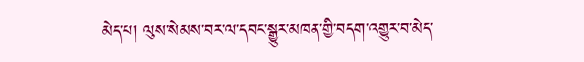མེད་པ། ལུས་སེམས་བར་ལ་དབང་སྒྱུར་མཁན་གྱི་བདག་འགྱུར་བ་མེད་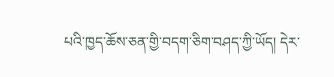པའི་ཁྱད་ཆོས་ཅན་གྱི་བདག་ཅིག་བཤད་ཀྱི་ཡོད། དེར་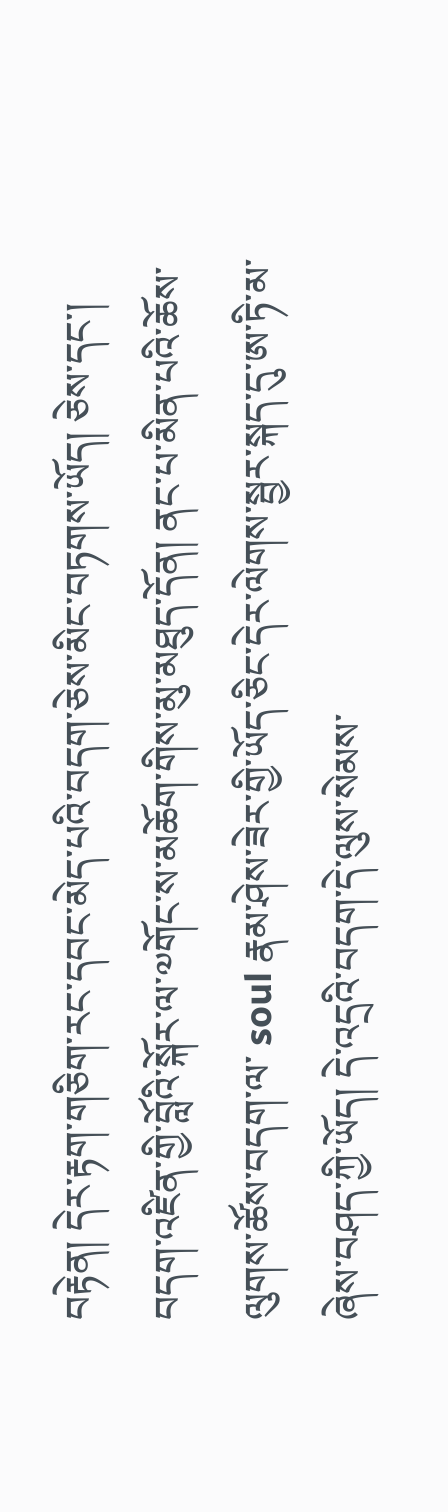བརྟེན། དེར་རྟག་གཅིག་རང་དབང་མེད་པའི་བདག་ཅེས་མིང་བཏགས་ཡོད། ཅེས་དང་།
བདག་འཛིན་གྱི་བློའི་སྐོར་ལ་༧གོང་ས་མཆོག་གིས་མུ་མཐུད་དོན། ནང་པ་མིན་པའི་ཆོས་ལུགས་ཚོས་བདག་ལ་ soul རྣམ་ཤེས་ཟེར་གྱི་ཡོད་ཅིང་དེར་ལེགས་སྦྱར་སྐད་དུ་ཨ་ཏི་མ་ཞེས་བཤད་ཀྱི་ཡོད། དེ་འདྲའི་བདག་དེ་ལུས་སེམས་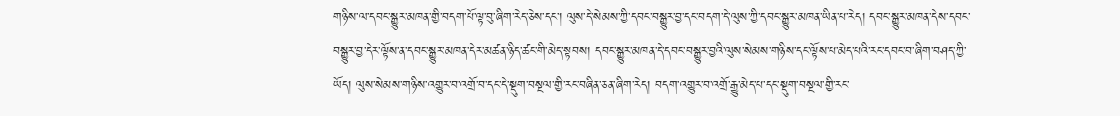གཉིས་ལ་དབང་སྒྱུར་མཁན་གྱི་བདག་པོ་ལྟ་བུ་ཞིག་རེད་ཅེས་དང་། ལུས་དེ་སེམས་ཀྱི་དབང་བསྒྱུར་བྱ་དང་བདག་དེ་ལུས་ཀྱི་དབང་སྒྱུར་མཁན་ཡིན་པ་རེད། དབང་སྒྱུར་མཁན་དེས་དབང་བསྒྱུར་བྱ་དེར་ལྟོས་ན་དབང་སྒྱུར་མཁན་དེར་མཚན་ཉིད་ཚང་གི་མེད་སྟབས། དབང་སྒྱུར་མཁན་དེ་དབང་བསྒྱུར་བྱའི་ལུས་སེམས་གཉིས་དང་ལྟོས་པ་མེད་པའི་རང་དབང་བ་ཞིག་བཤད་ཀྱི་ཡོད། ལུས་སེམས་གཉིས་འགྱུར་བ་འགྲོ་བ་དང་དེ་སྡུག་བསྔལ་གྱི་རང་བཞིན་ཅན་ཞིག་རེད། བདག་འགྱུར་བ་འགྲོ་རྒྱུ་མེད་པ་དང་སྡུག་བསྔལ་གྱི་རང་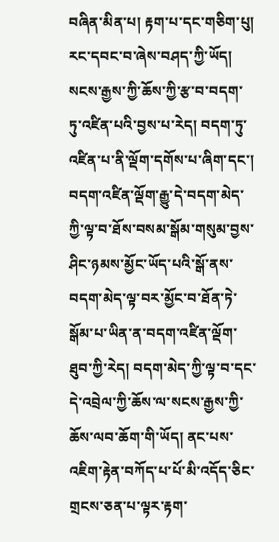བཞིན་མིན་པ། རྟག་པ་དང་གཅིག་པུ། རང་དབང་བ་ཞེས་བཤད་ཀྱི་ཡོད། སངས་རྒྱས་ཀྱི་ཆོས་ཀྱི་རྩ་བ་བདག་ཏུ་འཛིན་པའི་བྱས་པ་རེད། བདག་ཏུ་འཛིན་པ་ནི་ལྡོག་དགོས་པ་ཞིག་དང་། བདག་འཛིན་ལྡོག་རྒྱུ་དེ་བདག་མེད་ཀྱི་ལྟ་བ་ཐོས་བསམ་སྒོམ་གསུམ་བྱས་ཤིང་ཉམས་མྱོང་ཡོད་པའི་སྒོ་ནས་བདག་མེད་ལྟ་བར་མྱོང་བ་ཐོན་ཏེ་སྒོམ་པ་ཡིན་ན་བདག་འཛིན་ལྡོག་ཐུབ་ཀྱི་རེད། བདག་མེད་ཀྱི་ལྟ་བ་དང་དེ་འབྲེལ་ཀྱི་ཆོས་ལ་སངས་རྒྱས་ཀྱི་ཆོས་ལབ་ཆོག་གི་ཡོད། ནང་པས་འཇིག་རྟེན་བཀོད་པ་པོ་མི་འདོད་ཅིང་གྲངས་ཅན་པ་ལྟར་རྟག་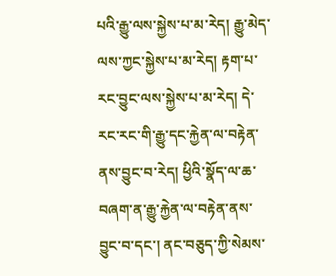པའི་རྒྱུ་ལས་སྐྱེས་པ་མ་རེད། རྒྱུ་མེད་ལས་ཀྱང་སྐྱེས་པ་མ་རེད། རྟག་པ་རང་བྱུང་ལས་སྐྱེས་པ་མ་རེད། དེ་རང་རང་གི་རྒྱུ་དང་རྐྱེན་ལ་བརྟེན་ནས་བྱུང་བ་རེད། ཕྱིའི་སྣོད་ལ་ཆ་བཞག་ན་རྒྱུ་རྐྱེན་ལ་བརྟེན་ནས་བྱུང་བ་དང་། ནང་བཅུད་ཀྱི་སེམས་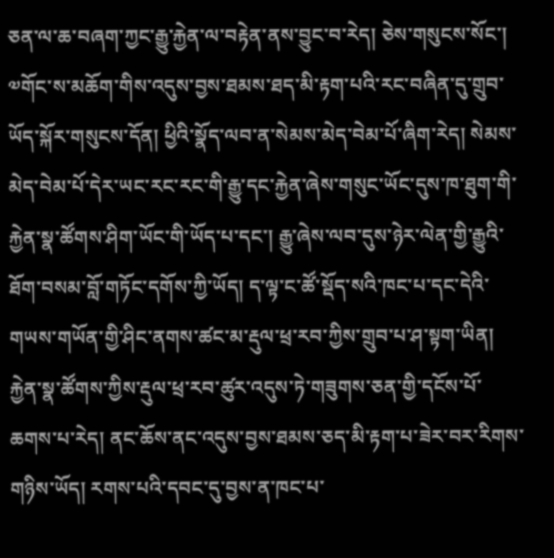ཅན་ལ་ཆ་བཞག་ཀྱང་རྒྱུ་རྐྱེན་ལ་བརྟེན་ནས་བྱུང་བ་རེད། ཅེས་གསུངས་སོང་།
༧གོང་ས་མཆོག་གིས་འདུས་བྱས་ཐམས་ཐད་མི་རྟག་པའི་རང་བཞིན་དུ་གྲུབ་ཡོད་སྐོར་གསུངས་དོན། ཕྱིའི་སྣོད་ལབ་ན་སེམས་མེད་བེམ་པོ་ཞིག་རེད། སེམས་མེད་བེམ་པོ་དེར་ཡང་རང་རང་གི་རྒྱུ་དང་རྐྱེན་ཞེས་གསུང་ཡོང་དུས་ཁ་ཐུག་གི་རྐྱེན་སྣ་ཚོགས་ཤིག་ཡོང་གི་ཡོད་པ་དང་། རྒྱུ་ཞེས་ལབ་དུས་ཉེར་ལེན་གྱི་རྒྱུའི་ཐོག་བསམ་བློ་གཏོང་དགོས་ཀྱི་ཡོད། ད་ལྟ་ང་ཚོ་སྡོད་སའི་ཁང་པ་དང་དེའི་གཡས་གཡོན་གྱི་ཤིང་ནགས་ཚང་མ་རྡུལ་ཕྲ་རབ་ཀྱིས་གྲུབ་པ་ཤ་སྟག་ཡིན། རྐྱེན་སྣ་ཚོགས་ཀྱིས་རྡུལ་ཕྲ་རབ་ཚུར་འདུས་ཏེ་གཟུགས་ཅན་གྱི་དངོས་པོ་ཆགས་པ་རེད། ནང་ཆོས་ནང་འདུས་བྱས་ཐམས་ཅད་མི་རྟག་པ་ཟེར་བར་རིགས་གཉིས་ཡོད། རགས་པའི་དབང་དུ་བྱས་ན་ཁང་པ་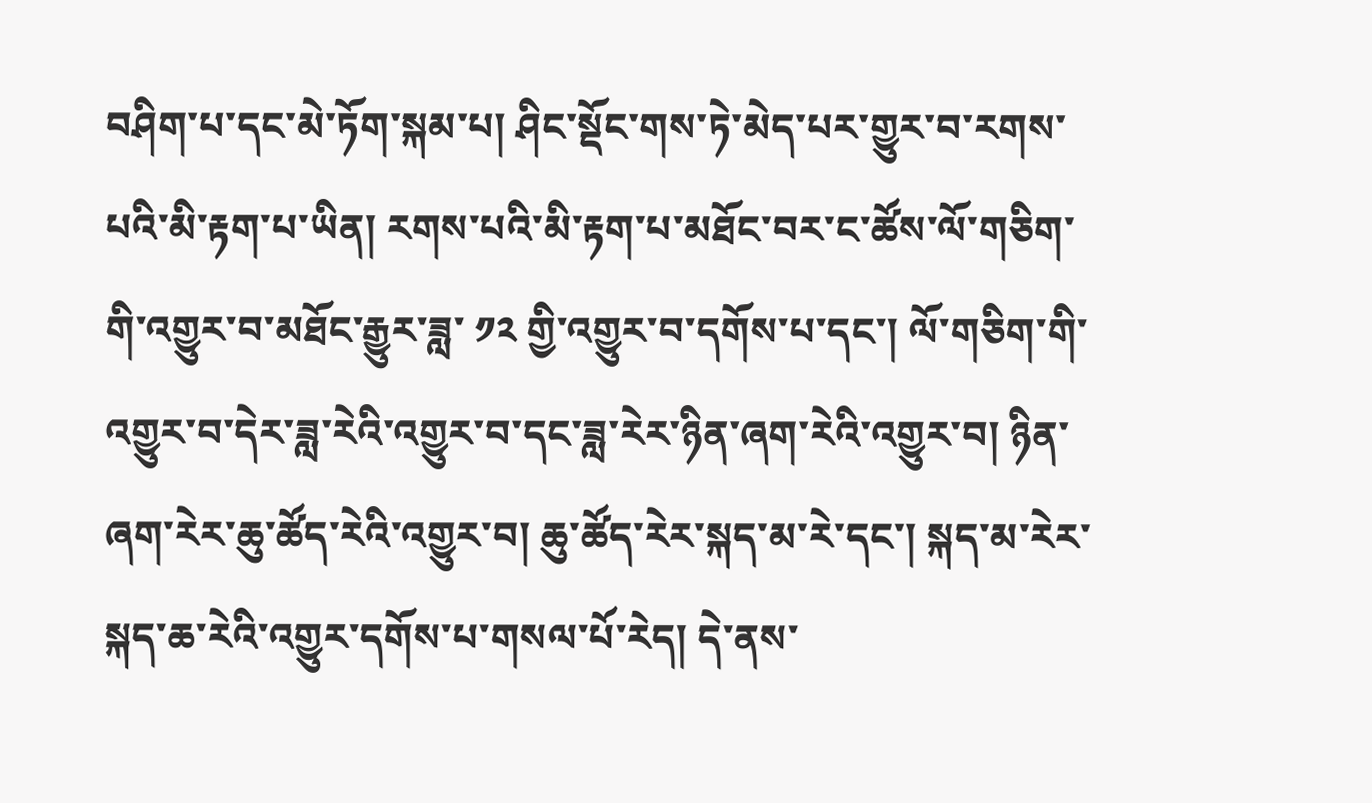བཤིག་པ་དང་མེ་ཏོག་སྐམ་པ། ཤིང་སྡོང་གས་ཏེ་མེད་པར་གྱུར་བ་རགས་པའི་མི་རྟག་པ་ཡིན། རགས་པའི་མི་རྟག་པ་མཐོང་བར་ང་ཚོས་ལོ་གཅིག་གི་འགྱུར་བ་མཐོང་རྒྱུར་ཟླ་ ༡༢ གྱི་འགྱུར་བ་དགོས་པ་དང་། ལོ་གཅིག་གི་འགྱུར་བ་དེར་ཟླ་རེའི་འགྱུར་བ་དང་ཟླ་རེར་ཉིན་ཞག་རེའི་འགྱུར་བ། ཉིན་ཞག་རེར་ཆུ་ཚོད་རེའི་འགྱུར་བ། ཆུ་ཚོད་རེར་སྐད་མ་རེ་དང་། སྐད་མ་རེར་སྐད་ཆ་རེའི་འགྱུར་དགོས་པ་གསལ་པོ་རེད། དེ་ནས་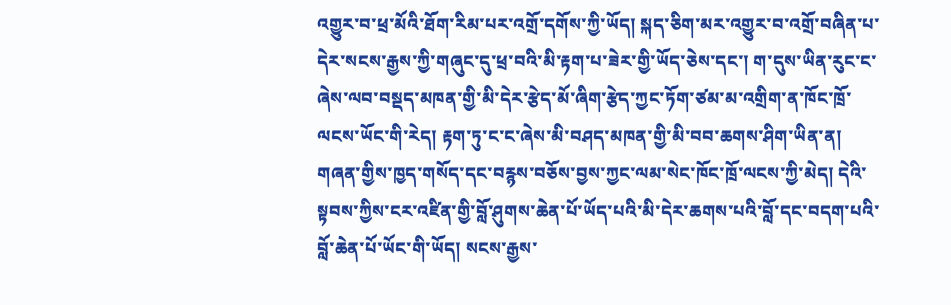འགྱུར་བ་ཕྲ་མོའི་ཐོག་རིམ་པར་འགྲོ་དགོས་ཀྱི་ཡོད། སྐད་ཅིག་མར་འགྱུར་བ་འགྲོ་བཞིན་པ་དེར་སངས་རྒྱས་ཀྱི་གཞུང་དུ་ཕྲ་བའི་མི་རྟག་པ་ཟེར་གྱི་ཡོད་ཅེས་དང་། ག་དུས་ཡིན་རུང་ང་ཞེས་ལབ་བསྡད་མཁན་གྱི་མི་དེར་རྩེད་མོ་ཞིག་རྩེད་ཀྱང་ཏོག་ཙམ་མ་འགྲིག་ན་ཁོང་ཁྲོ་ལངས་ཡོང་གི་རེད། རྟག་ཏུ་ང་ང་ཞེས་མི་བཤད་མཁན་གྱི་མི་བབ་ཆགས་ཤིག་ཡིན་ན། གཞན་གྱིས་ཁྱད་གསོད་དང་བརྙས་བཅོས་བྱས་ཀྱང་ལམ་སེང་ཁོང་ཁྲོ་ལངས་ཀྱི་མེད། དེའི་སྟབས་ཀྱིས་ངར་འཛིན་གྱི་བློ་ཤུགས་ཆེན་པོ་ཡོད་པའི་མི་དེར་ཆགས་པའི་བློ་དང་བདག་པའི་བློ་ཆེན་པོ་ཡོང་གི་ཡོད། སངས་རྒྱས་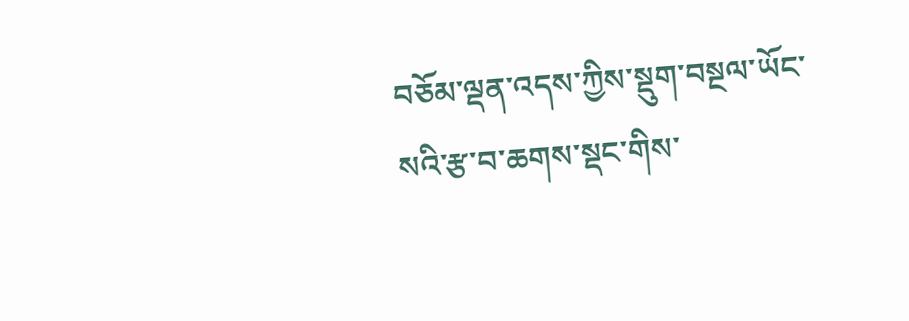བཅོམ་ལྡན་འདས་ཀྱིས་སྡུག་བསྔལ་ཡོང་སའི་རྩ་བ་ཆགས་སྡང་གིས་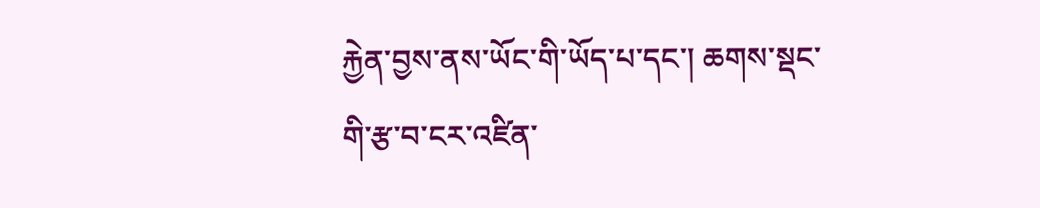རྐྱེན་བྱས་ནས་ཡོང་གི་ཡོད་པ་དང་། ཆགས་སྡང་གི་རྩ་བ་ངར་འཛིན་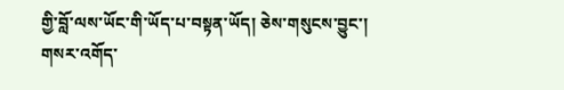གྱི་བློ་ལས་ཡོང་གི་ཡོད་པ་བསྟན་ཡོད། ཅེས་གསུངས་བྱུང་།
གསར་འགོད་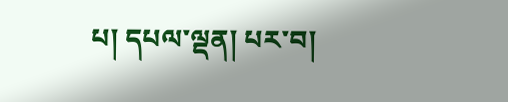པ། དཔལ་ལྡན། པར་བ།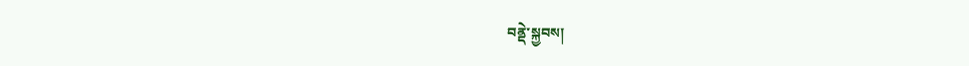བནྡེ་སྐྱབས།